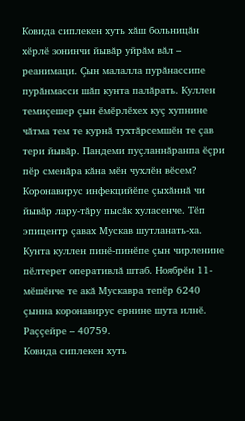Ковида сиплекен хуть хăш больницăн хӗрлӗ зонинчи йывăр уйрăм вăл – реанимаци. Çын малалла пурăнассипе пурăнмасси шăп кунта палăрать. Куллен темиçешер çын ӗмӗрлӗхех куç хупнине чăтма тем те курнă тухтăрсемшӗн те çав тери йывăр. Пандеми пуçланнăранпа ӗçри пӗр сменăра кăна мӗн чухлӗн вӗсем?
Коронавирус инфекцийӗпе çыхăннă чи йывăр лару-тăру пысăк хуласенче. Тӗп эпицентр çавах Мускав шутланать-ха. Кунта куллен пинӗ-пинӗпе çын чирленине пӗлтерет оперативлă штаб. Ноябрӗн 11-мӗшӗнче те акă Мускавра тепӗр 6240 çынна коронавирус ернине шута илнӗ. Раççейре – 40759.
Ковида сиплекен хуть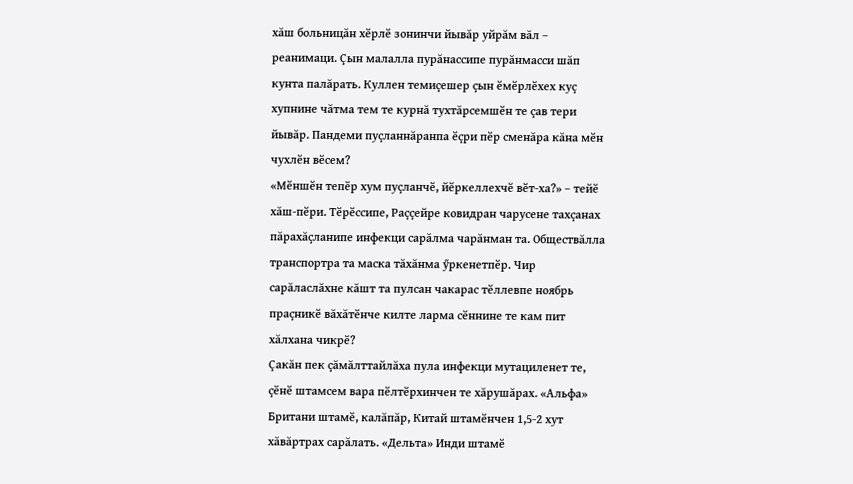хăш больницăн хӗрлӗ зонинчи йывăр уйрăм вăл – реанимаци. Çын малалла пурăнассипе пурăнмасси шăп кунта палăрать. Куллен темиçешер çын ӗмӗрлӗхех куç хупнине чăтма тем те курнă тухтăрсемшӗн те çав тери йывăр. Пандеми пуçланнăранпа ӗçри пӗр сменăра кăна мӗн чухлӗн вӗсем?
«Мӗншӗн тепӗр хум пуçланчӗ, йӗркеллехчӗ вӗт-ха?» – тейӗ хăш-пӗри. Тӗрӗссипе, Раççейре ковидран чарусене тахçанах пăрахăçланипе инфекци сарăлма чарăнман та. Обществăлла транспортра та маска тăхăнма ӳркенетпӗр. Чир сарăласлăхне кăшт та пулсан чакарас тӗллевпе ноябрь праçникӗ вăхăтӗнче килте ларма сӗннине те кам пит хăлхана чикрӗ?
Çакăн пек çăмăлттайлăха пула инфекци мутациленет те, çӗнӗ штамсем вара пӗлтӗрхинчен те хăрушăрах. «Альфа» Британи штамӗ, калăпăр, Китай штамӗнчен 1,5-2 хут хăвăртрах сарăлать. «Дельта» Инди штамӗ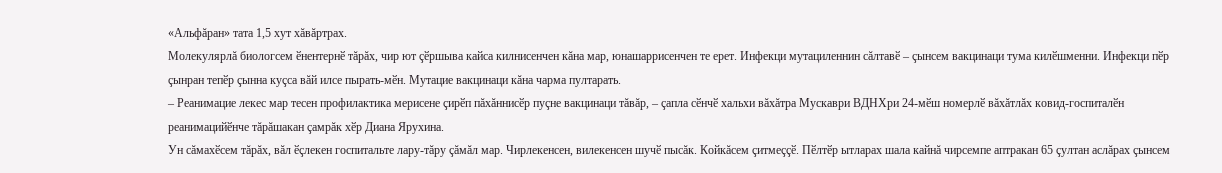«Альфăран» тата 1,5 хут хăвăртрах.
Молекулярлă биологсем ӗнентернӗ тăрăх, чир ют çӗршыва кайса килнисенчен кăна мар, юнашаррисенчен те ерет. Инфекци мутациленнин сăлтавӗ – çынсем вакцинаци тума килӗшменни. Инфекци пӗр çынран тепӗр çынна куçса вăй илсе пырать-мӗн. Мутацие вакцинаци кăна чарма пултарать.
– Реанимацие лекес мар тесен профилактика мерисене çирӗп пăхăннисӗр пуçне вакцинаци тăвăр, – çапла сӗнчӗ хальхи вăхăтра Мускаври ВДНХри 24-мӗш номерлӗ вăхăтлăх ковид-госпиталӗн реанимацийӗнче тăрăшакан çамрăк хӗр Диана Ярухина.
Ун сăмахӗсем тăрăх, вăл ӗçлекен госпитальте лару-тăру çăмăл мар. Чирлекенсен, вилекенсен шучӗ пысăк. Койкăсем çитмеççӗ. Пӗлтӗр ытларах шала кайнă чирсемпе аптракан 65 çултан аслăрах çынсем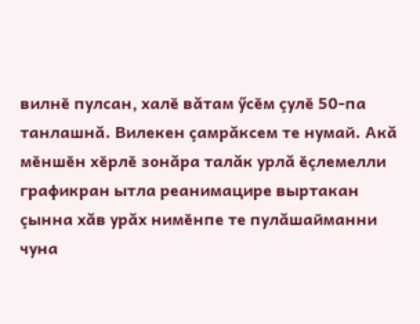вилнӗ пулсан, халӗ вăтам ӳсӗм çулӗ 50-па танлашнă. Вилекен çамрăксем те нумай. Акă мӗншӗн хӗрлӗ зонăра талăк урлă ӗçлемелли графикран ытла реанимацире выртакан çынна хăв урăх нимӗнпе те пулăшайманни чуна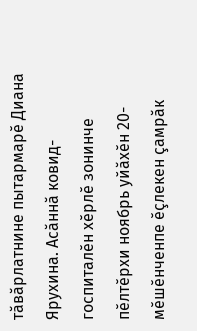тăвăрлатнине пытармарӗ Диана Ярухина. Асăннă ковид-госпиталӗн хӗрлӗ зонинче пӗлтӗрхи ноябрь уйăхӗн 20-мӗшӗнченпе ӗçлекен çамрăк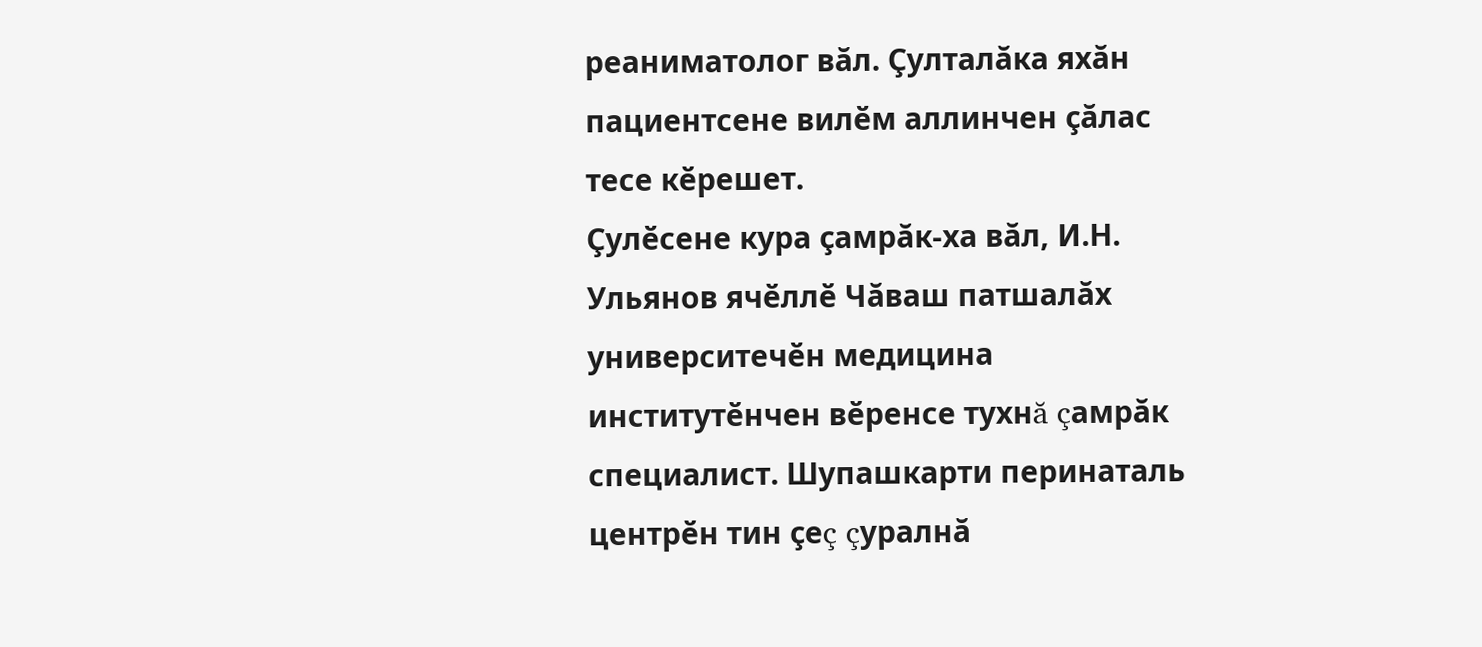реаниматолог вăл. Çулталăка яхăн пациентсене вилӗм аллинчен çăлас тесе кӗрешет.
Çулӗсене кура çамрăк-ха вăл, И.Н. Ульянов ячӗллӗ Чăваш патшалăх университечӗн медицина институтӗнчен вӗренсе тухнă çамрăк специалист. Шупашкарти перинаталь центрӗн тин çеç çуралнă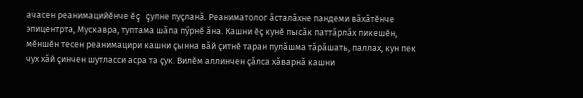ачасен реанимацийӗнче ӗç çулне пуçланă. Реаниматолог ăсталăхне пандеми вăхăтӗнче эпицентрта, Мускавра, туптама шăпа пӳрнӗ ăна. Кашни ӗç кунӗ пысăк паттăрлăх пикешӗн, мӗншӗн тесен реанимацири кашни çынна вăй çитнӗ таран пулăшма тăрăшать, паллах, кун пек чух хăй çинчен шутласси асра та çук. Вилӗм аллинчен çăлса хăварнă кашни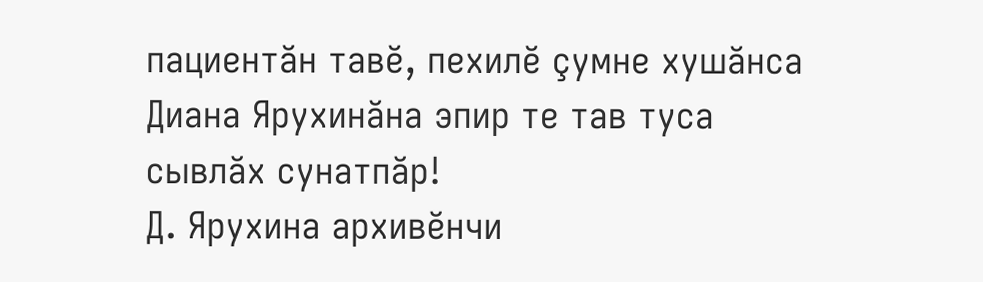пациентăн тавӗ, пехилӗ çумне хушăнса Диана Ярухинăна эпир те тав туса сывлăх сунатпăр!
Д. Ярухина архивӗнчи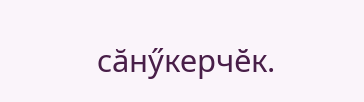сăнӳкерчӗк.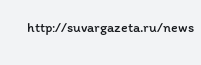http://suvargazeta.ru/news